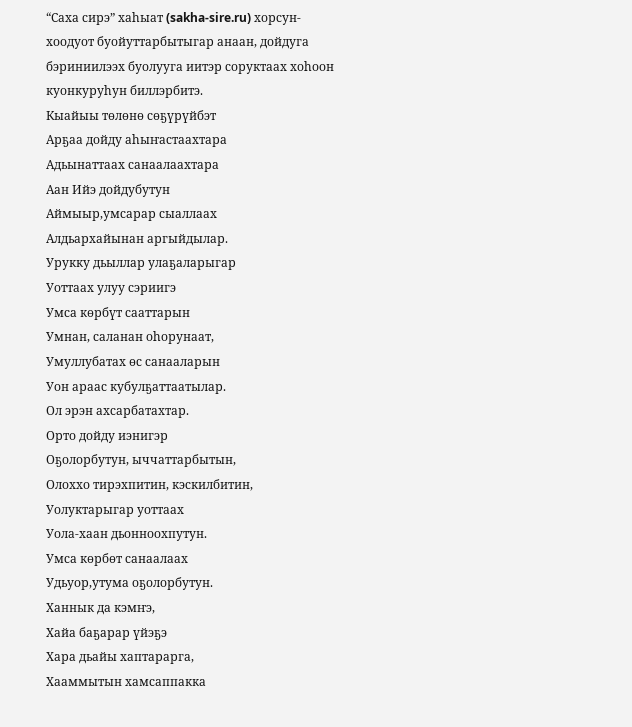“Саха сирэ” хаһыат (sakha-sire.ru) хорсун-хоодуот буойуттарбытыгар анаан, дойдуга бэриниилээх буолууга иитэр соруктаах хоһоон куонкуруһун биллэрбитэ.
Кыайыы төлөнө сөҕүрүйбэт
Арҕаа дойду аһыҥастаахтара
Адьынаттаах санаалаахтара
Аан Ийэ дойдубутун
Аймыыр,умсарар сыаллаах
Алдьархайынан аргыйдылар.
Урукку дьыллар улаҕаларыгар
Уоттаах улуу сэриигэ
Умса көрбүт сааттарын
Умнан, саланан оһорунаат,
Умуллубатах өс санааларын
Уон араас кубулҕаттаатылар.
Ол эрэн ахсарбатахтар.
Орто дойду иэнигэр
Оҕолорбутун, ыччаттарбытын,
Олоххо тирэхпитин, кэскилбитин,
Уолуктарыгар уоттаах
Уола-хаан дьонноохпутун.
Умса көрбөт санаалаах
Удьуор,утума оҕолорбутун.
Ханнык да кэмҥэ,
Хайа баҕарар үйэҕэ
Хара дьайы хаптарарга,
Хааммытын хамсаппакка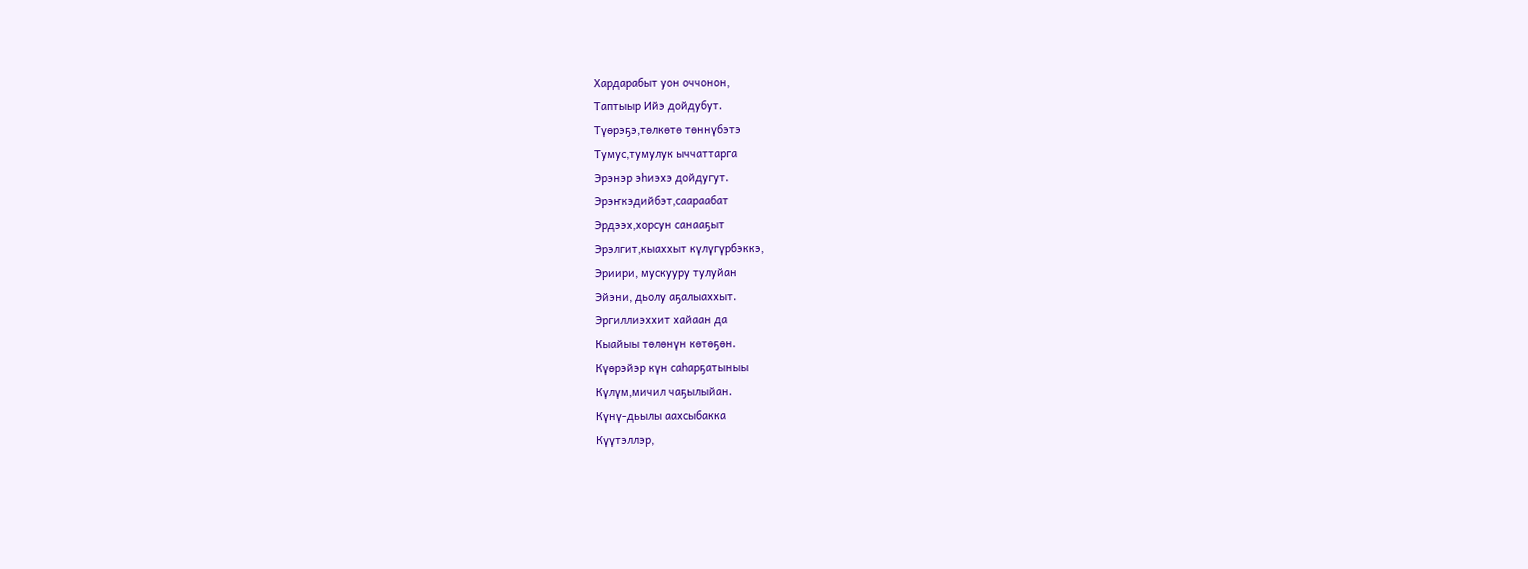Хардарабыт уон оччонон,
Таптыыр Ийэ дойдубут.
Түөрэҕэ,төлкөтө төннүбэтэ
Тумус,тумулук ыччаттарга
Эрэнэр эһиэхэ дойдугут.
Эрэҥкэдийбэт,саараабат
Эрдээх,хорсун санааҕыт
Эрэлгит,кыаххыт күлүгүрбэккэ,
Эриири, мускууру тулуйан
Эйэни, дьолу аҕалыаххыт.
Эргиллиэххит хайаан да
Кыайыы төлөнүн көтөҕөн.
Күөрэйэр күн саһарҕатыныы
Күлүм,мичил чаҕылыйан.
Күнү-дьылы аахсыбакка
Күүтэллэр,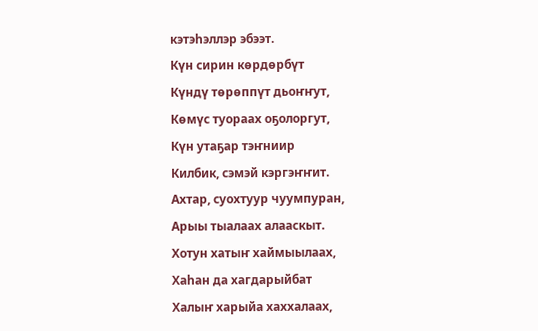кэтэһэллэр эбээт.
Күн сирин көрдөрбүт
Күндү төрөппүт дьоҥҥут,
Көмүс туораах оҕолоргут,
Күн утаҕар тэҥниир
Килбик, сэмэй кэргэҥҥит.
Ахтар, суохтуур чуумпуран,
Арыы тыалаах алааскыт.
Хотун хатыҥ хаймыылаах,
Хаһан да хагдарыйбат
Халыҥ харыйа хаххалаах,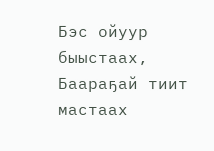Бэс ойуур быыстаах,
Баараҕай тиит мастаах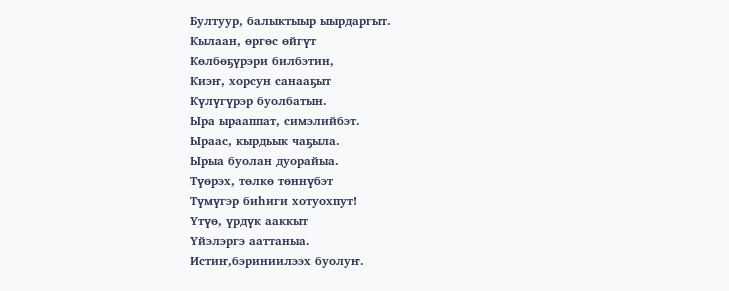Бултуур, балыктыыр ыырдаргыт.
Кылаан, өргөс өйгүт
Көлбөҕүрэри билбэтин,
Киэҥ, хорсун санааҕыт
Күлүгүрэр буолбатын.
Ыра ырааппат, симэлийбэт.
Ыраас, кырдьык чаҕыла.
Ырыа буолан дуорайыа.
Түөрэх, төлкө төннүбэт
Түмүгэр биһиги хотуохпут!
Үтүө, үрдүк ааккыт
Үйэлэргэ ааттаныа.
Истиҥ,бэриниилээх буолуҥ.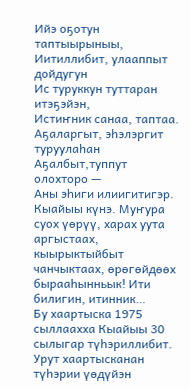Ийэ оҕотун таптыырыныы,
Иитиллибит, улааппыт дойдугун
Ис туруккун туттаран итэҕэйэн,
Истиҥник санаа, таптаа.
Аҕаларгыт, эһэлэргит туруулаһан
Аҕалбыт,туппут олохторо —
Аны эһиги илиигитигэр.
Кыайыы күнэ. Муҥура суох үөрүү, харах уута аргыстаах, кыырыктыйбыт чанчыктаах, өрөгөйдөөх бырааһынньык! Ити билигин, итинник…
Бу хаартыска 1975 сыллаахха Кыайыы 30 сылыгар түһэриллибит. Урут хаартысканан түһэрии үөдүйэн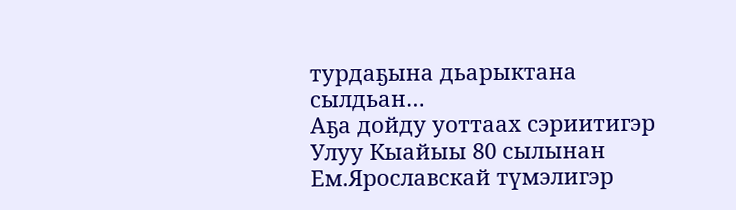турдаҕына дьарыктана сылдьан…
Аҕа дойду уоттаах сэриитигэр Улуу Кыайыы 80 сылынан Ем.Ярославскай түмэлигэр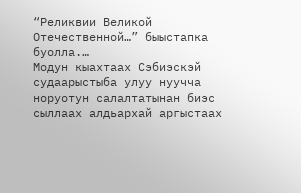“Реликвии Великой Отечественной…” быыстапка буолла.…
Модун кыахтаах Сэбиэскэй судаарыстыба улуу нуучча норуотун салалтатынан биэс сыллаах алдьархай аргыстаах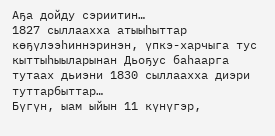Аҕа дойду сэриитин…
1827 сыллаахха атыыһыттар көҕүлээһиннэринэн, үпкэ-харчыга тус кыттыһыыларынан Дьоҕус баһаарга тутаах дьиэни 1830 сыллаахха диэри туттарбыттар…
Бүгүн, ыам ыйын 11 күнүгэр,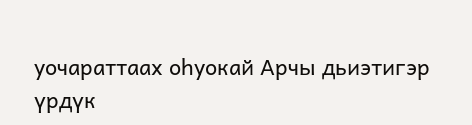уочараттаах оһуокай Арчы дьиэтигэр үрдүк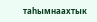таһымнаахтык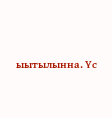ыытылынна. Үс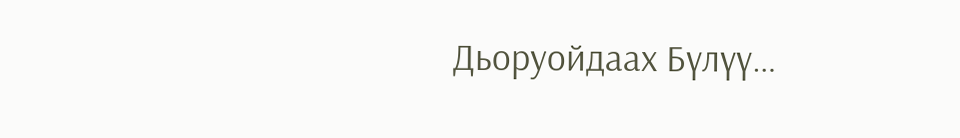Дьоруойдаах Бүлүү…